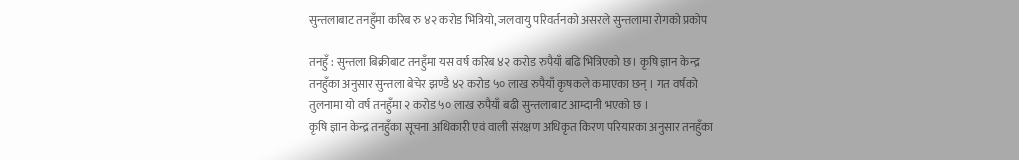सुन्तलाबाट तनहुँमा करिब रु ४२ करोड भित्रियो, जलवायु परिवर्तनको असरले सुन्तलामा रोगको प्रकोप

तनहुँ : सुन्तला बिक्रीबाट तनहुँमा यस वर्ष करिब ४२ करोड रुपैयाँ बढि भित्रिएको छ। कृषि ज्ञान केन्द्र तनहुँका अनुसार सुन्तला बेचेर झण्डै ४२ करोड ५० लाख रुपैयाँ कृषकले कमाएका छन् । गत वर्षको तुलनामा यो वर्ष तनहुँमा २ करोड ५० लाख रुपैयाँ बढी सुन्तलाबाट आम्दानी भएको छ ।
कृषि ज्ञान केन्द्र तनहुँका सूचना अधिकारी एवं वाली संरक्षण अधिकृत किरण परियारका अनुसार तनहुँका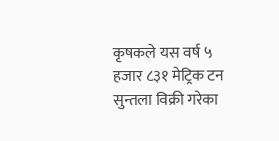कृषकले यस वर्ष ५ हजार ८३१ मेट्रिक टन सुन्तला विक्री गरेका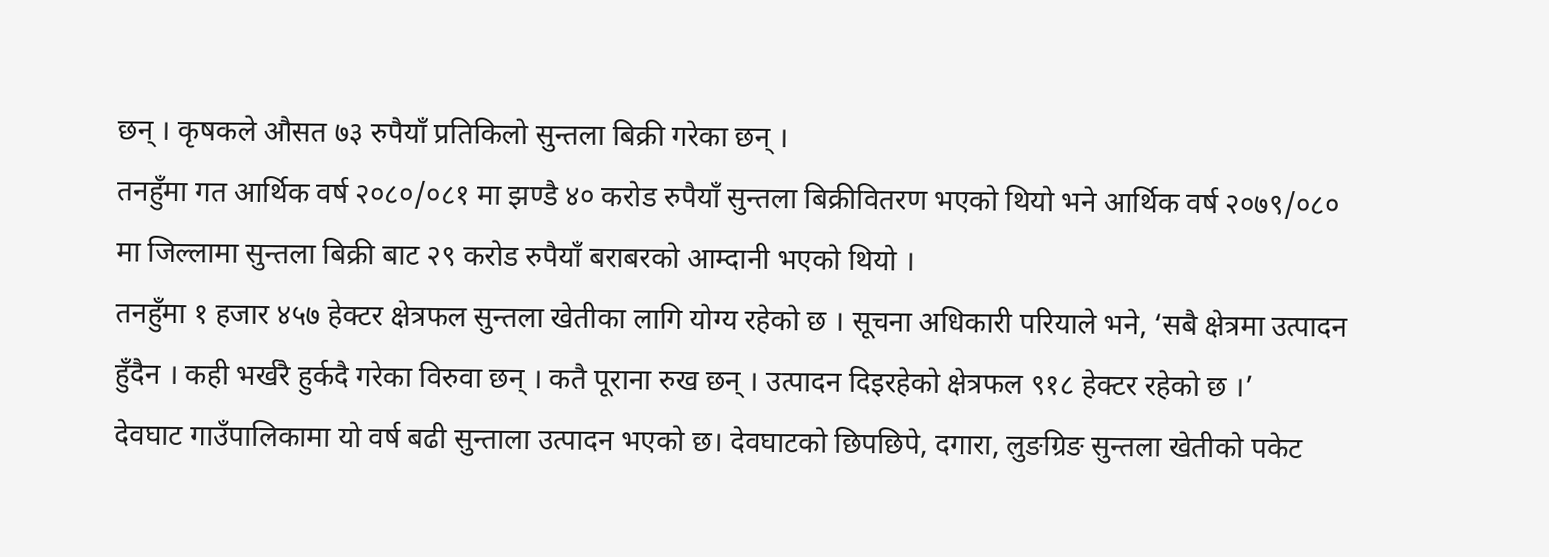छन् । कृषकले औसत ७३ रुपैयाँ प्रतिकिलो सुन्तला बिक्री गरेका छन् ।
तनहुँमा गत आर्थिक वर्ष २०८०/०८१ मा झण्डै ४० करोड रुपैयाँ सुन्तला बिक्रीवितरण भएको थियो भने आर्थिक वर्ष २०७९/०८० मा जिल्लामा सुन्तला बिक्री बाट २९ करोड रुपैयाँ बराबरको आम्दानी भएको थियो ।
तनहुँमा १ हजार ४५७ हेक्टर क्षेत्रफल सुन्तला खेतीका लागि योग्य रहेको छ । सूचना अधिकारी परियाले भने, ‘सबै क्षेत्रमा उत्पादन हुँदैन । कही भर्खरै हुर्कदै गरेका विरुवा छन् । कतै पूराना रुख छन् । उत्पादन दिइरहेको क्षेत्रफल ९१८ हेक्टर रहेको छ ।’
देवघाट गाउँपालिकामा यो वर्ष बढी सुन्ताला उत्पादन भएको छ। देवघाटको छिपछिपे, दगारा, लुङग्रिङ सुन्तला खेतीको पकेट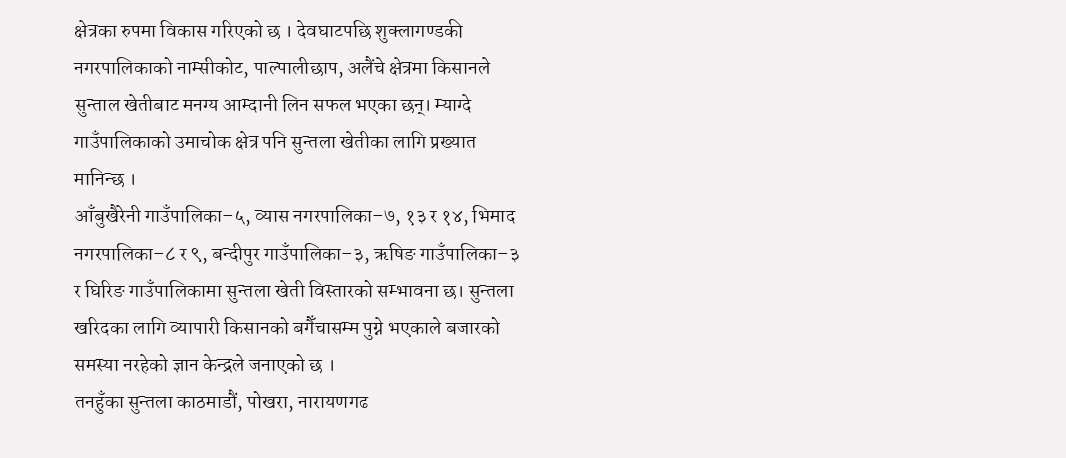क्षेत्रका रुपमा विकास गरिएको छ । देवघाटपछि शुक्लागण्डकी नगरपालिकाको नाम्सीकोट, पाल्पालीछाप, अलैंचे क्षेत्रमा किसानले सुन्ताल खेतीबाट मनग्य आम्दानी लिन सफल भएका छन्। म्याग्दे गाउँपालिकाको उमाचोक क्षेत्र पनि सुन्तला खेतीका लागि प्रख्यात मानिन्छ ।
आँबुखैरेनी गाउँपालिका–५, व्यास नगरपालिका–७, १३ र १४, भिमाद नगरपालिका–८ र ९, बन्दीपुर गाउँपालिका–३, ऋषिङ गाउँपालिका–३ र घिरिङ गाउँपालिकामा सुन्तला खेती विस्तारको सम्भावना छ। सुन्तला खरिदका लागि व्यापारी किसानको बगैँचासम्म पुग्ने भएकाले बजारको समस्या नरहेको ज्ञान केन्द्रले जनाएको छ ।
तनहुँका सुन्तला काठमाडौं, पोखरा, नारायणगढ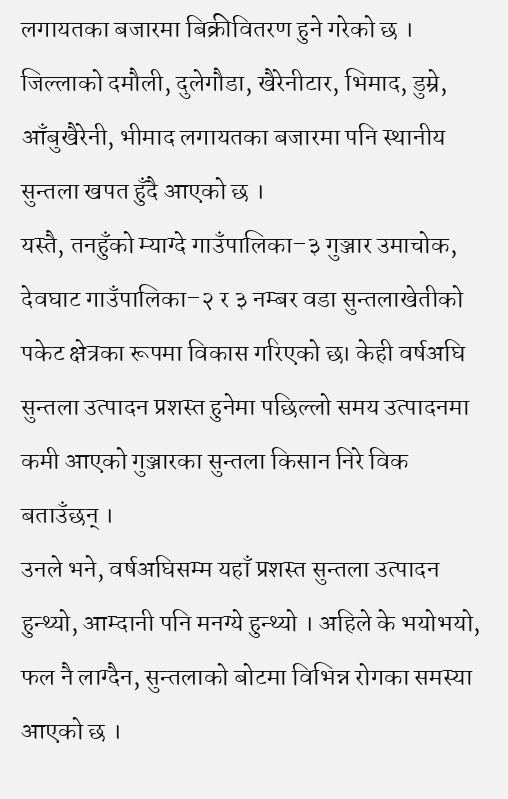लगायतका बजारमा बिक्रीवितरण हुने गरेको छ । जिल्लाको दमौली, दुलेगौडा, खैरेनीटार, भिमाद, डुम्रे, आँबुखैरेनी, भीमाद लगायतका बजारमा पनि स्थानीय सुन्तला खपत हुँदै आएको छ ।
यस्तै, तनहुँको म्याग्दे गाउँपालिका–३ गुञ्जार उमाचोक, देवघाट गाउँपालिका–२ र ३ नम्बर वडा सुन्तलाखेतीको पकेट क्षेत्रका रूपमा विकास गरिएको छ। केही वर्षअघि सुन्तला उत्पादन प्रशस्त हुनेमा पछिल्लो समय उत्पादनमा कमी आएको गुञ्जारका सुन्तला किसान निरे विक बताउँछन् ।
उनले भने, वर्षअघिसम्म यहाँ प्रशस्त सुन्तला उत्पादन हुन्थ्यो, आम्दानी पनि मनग्ये हुन्थ्यो । अहिले के भयोभयो, फल नै लाग्दैन, सुन्तलाको बोटमा विभिन्न रोगका समस्या आएको छ ।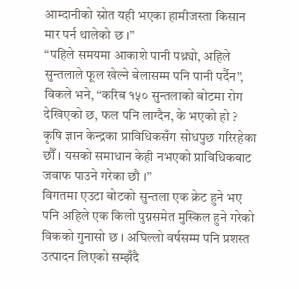आम्दानीको स्रोत यही भएका हामीजस्ता किसान मार पर्न थालेको छ ।”
“पहिले समयमा आकाशे पानी पथ्र्यो, अहिले सुन्तलाले फूल खेल्ने बेलासम्म पनि पानी पर्दैन”, विकले भने, “करिब १५० सुन्तलाको बोटमा रोग देखिएको छ, फल पनि लाग्दैन, के भएको हो ? कृषि ज्ञान केन्द्रका प्राविधिकसँग सोधपुछ गरिरहेका छौँ । यसको समाधान केही नभएको प्राविधिकबाट जवाफ पाउने गरेका छौ ।”
विगतमा एउटा बोटको सुन्तला एक क्रेट हुने भए पनि अहिले एक किलो पुग्नसमेत मुस्किल हुने गरेको विकको गुनासो छ । अघिल्लो वर्षसम्म पनि प्रशस्त उत्पादन लिएको सम्झँदै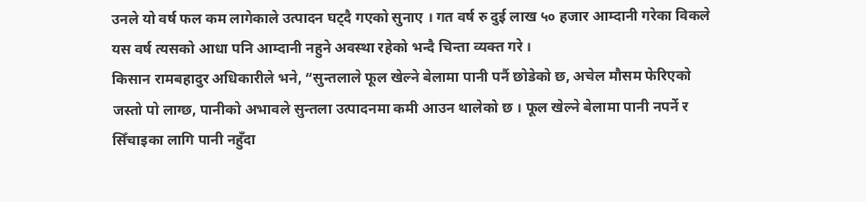उनले यो वर्ष फल कम लागेकाले उत्पादन घट्दै गएको सुनाए । गत वर्ष रु दुई लाख ५० हजार आम्दानी गरेका विकले यस वर्ष त्यसको आधा पनि आम्दानी नहुने अवस्था रहेको भन्दै चिन्ता व्यक्त गरे ।
किसान रामबहादुर अधिकारीले भने, “सुन्तलाले फूल खेल्ने बेलामा पानी पर्नै छोडेको छ, अचेल मौसम फेरिएको जस्तो पो लाग्छ, पानीको अभावले सुन्तला उत्पादनमा कमी आउन थालेको छ । फूल खेल्ने बेलामा पानी नपर्ने र सिँचाइका लागि पानी नहुँदा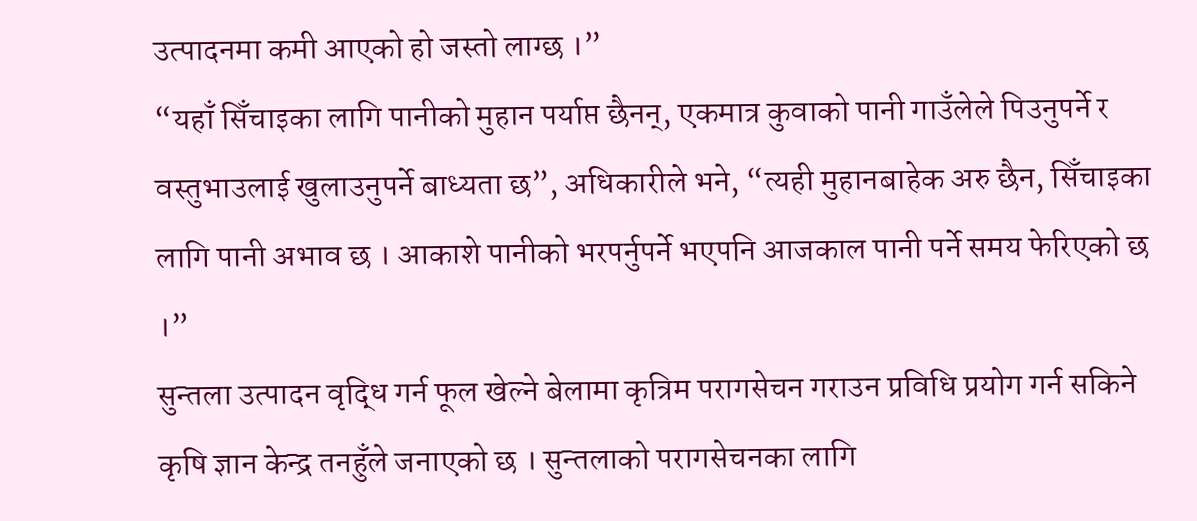उत्पादनमा कमी आएको हो जस्तो लाग्छ ।”
“यहाँ सिँचाइका लागि पानीको मुहान पर्याप्त छैनन्, एकमात्र कुवाको पानी गाउँलेले पिउनुपर्ने र वस्तुभाउलाई खुलाउनुपर्ने बाध्यता छ”, अधिकारीले भने, “त्यही मुहानबाहेक अरु छैन, सिँचाइका लागि पानी अभाव छ । आकाशे पानीको भरपर्नुपर्ने भएपनि आजकाल पानी पर्ने समय फेरिएको छ ।”
सुन्तला उत्पादन वृद्धि गर्न फूल खेल्ने बेलामा कृत्रिम परागसेचन गराउन प्रविधि प्रयोग गर्न सकिने कृषि ज्ञान केन्द्र तनहुँले जनाएको छ । सुन्तलाको परागसेचनका लागि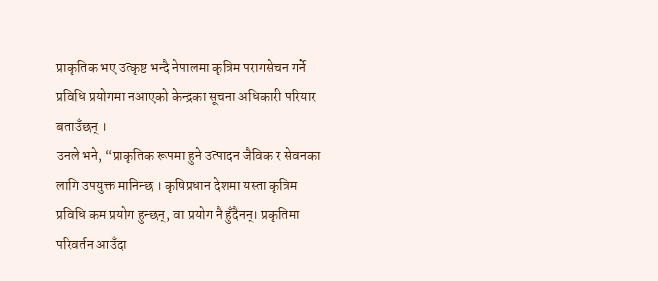प्राकृतिक भए उत्कृष्ट भन्दै नेपालमा कृत्रिम परागसेचन गर्ने प्रविधि प्रयोगमा नआएको केन्द्रका सूचना अधिकारी परियार बताउँछन् ।
उनले भने, “प्राकृतिक रूपमा हुने उत्पादन जैविक र सेवनका लागि उपयुक्त मानिन्छ । कृषिप्रधान देशमा यस्ता कृत्रिम प्रविधि कम प्रयोग हुन्छन्, वा प्रयोग नै हुँदैनन्। प्रकृतिमा परिवर्तन आउँदा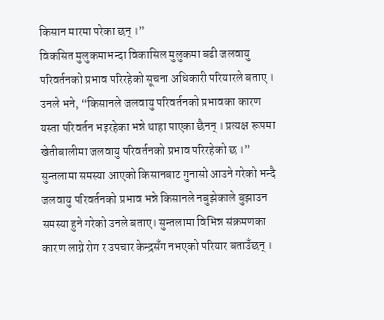किसान मारमा परेका छन् ।”
विकसित मुलुकमाभन्दा विकासिल मुलुकमा बढी जलवायु परिवर्तनको प्रभाव परिरहेको सूचना अधिकारी परियारले बताए । उनले भने, “किसानले जलवायु परिवर्तनको प्रभावका कारण यस्ता परिवर्तन भइरहेका भन्ने थाहा पाएका छैनन् । प्रत्यक्ष रूपमा खेतीबालीमा जलवायु परिवर्तनको प्रभाव परिरहेको छ ।”
सुन्तलामा समस्या आएको किसानबाट गुनासो आउने गरेको भन्दै जलवायु परिवर्तनको प्रभाव भन्ने किसानले नबुझेकाले बुझाउन समस्या हुने गरेको उनले बताए। सुन्तलामा विभिन्न संक्रमणका कारण लाग्ने रोग र उपचार केन्द्रसँग नभएको परियार बताउँछन् ।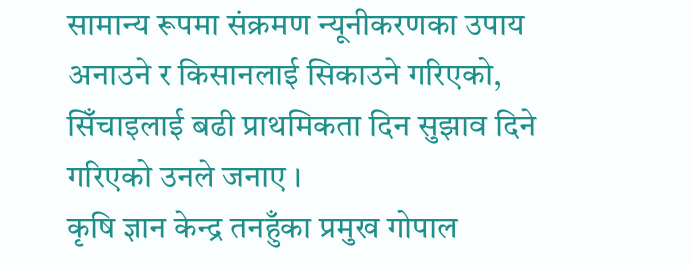सामान्य रूपमा संक्रमण न्यूनीकरणका उपाय अनाउने र किसानलाई सिकाउने गरिएको, सिँचाइलाई बढी प्राथमिकता दिन सुझाव दिने गरिएको उनले जनाए ।
कृषि ज्ञान केन्द्र तनहुँका प्रमुख गोपाल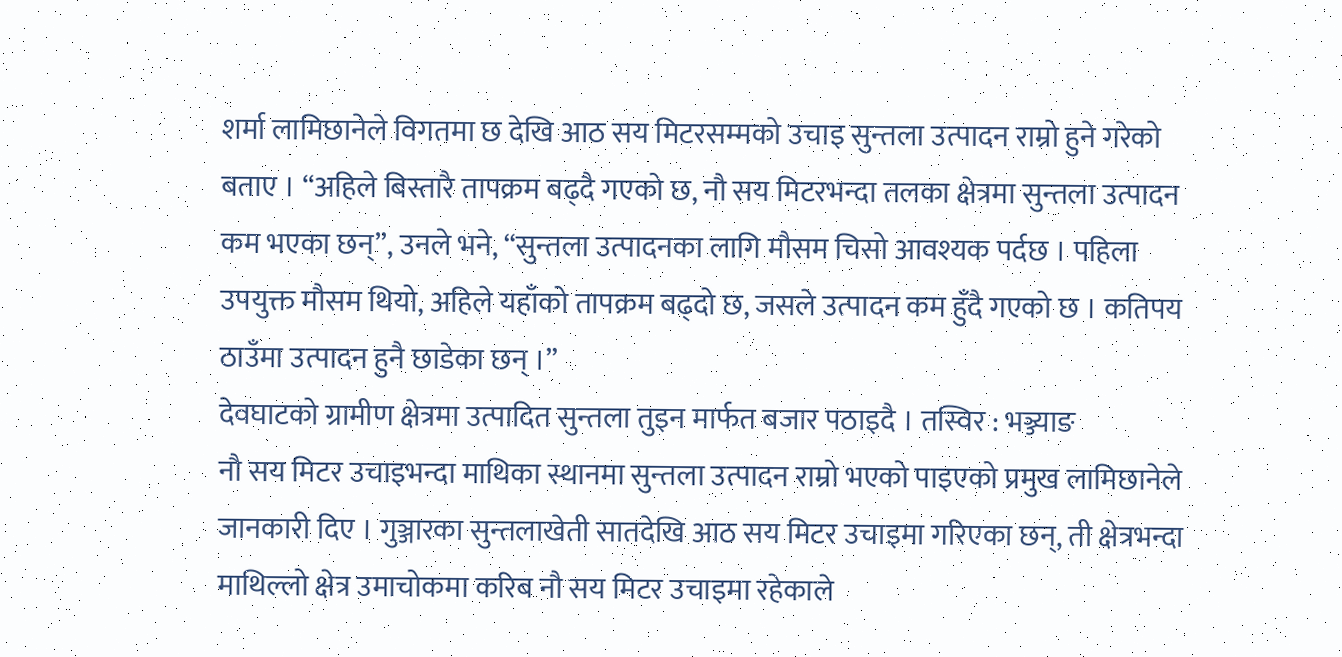शर्मा लामिछानेले विगतमा छ देखि आठ सय मिटरसम्मको उचाइ सुन्तला उत्पादन राम्रो हुने गरेको बताए । “अहिले बिस्तारै तापक्रम बढ्दै गएको छ, नौ सय मिटरभन्दा तलका क्षेत्रमा सुन्तला उत्पादन कम भएका छन्”, उनले भने, “सुन्तला उत्पादनका लागि मौसम चिसो आवश्यक पर्दछ । पहिला उपयुक्त मौसम थियो, अहिले यहाँको तापक्रम बढ्दो छ, जसले उत्पादन कम हुँदै गएको छ । कतिपय ठाउँमा उत्पादन हुनै छाडेका छन् ।”
देवघाटको ग्रामीण क्षेत्रमा उत्पादित सुन्तला तुइन मार्फत बजार पठाइदै । तस्विर : भञ्ज्याङ
नौ सय मिटर उचाइभन्दा माथिका स्थानमा सुन्तला उत्पादन राम्रो भएको पाइएको प्रमुख लामिछानेले जानकारी दिए । गुञ्जारका सुन्तलाखेती सातदेखि आठ सय मिटर उचाइमा गरिएका छन्, ती क्षेत्रभन्दा माथिल्लो क्षेत्र उमाचोकमा करिब नौ सय मिटर उचाइमा रहेकाले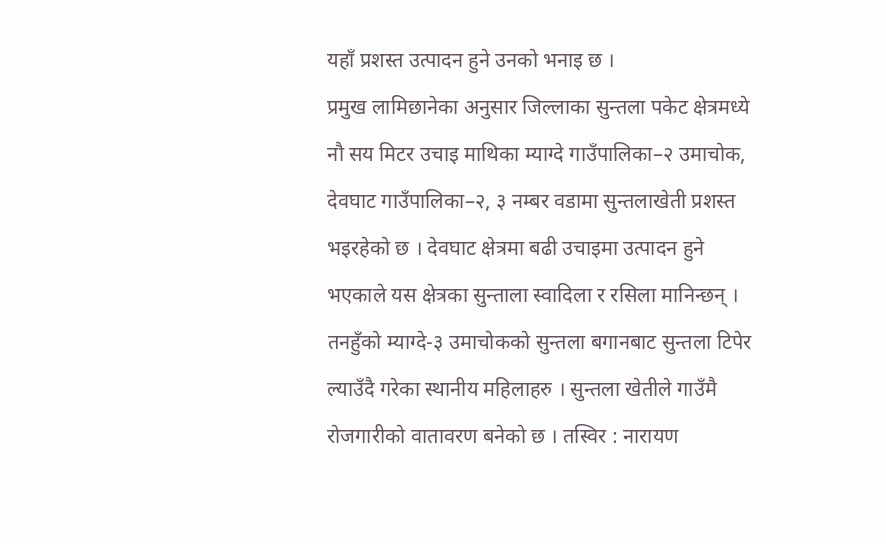यहाँ प्रशस्त उत्पादन हुने उनको भनाइ छ ।
प्रमुख लामिछानेका अनुसार जिल्लाका सुन्तला पकेट क्षेत्रमध्ये नौ सय मिटर उचाइ माथिका म्याग्दे गाउँपालिका–२ उमाचोक, देवघाट गाउँपालिका–२, ३ नम्बर वडामा सुन्तलाखेती प्रशस्त भइरहेको छ । देवघाट क्षेत्रमा बढी उचाइमा उत्पादन हुने भएकाले यस क्षेत्रका सुन्ताला स्वादिला र रसिला मानिन्छन् ।
तनहुँको म्याग्दे-३ उमाचोकको सुन्तला बगानबाट सुन्तला टिपेर ल्याउँदै गरेका स्थानीय महिलाहरु । सुन्तला खेतीले गाउँमै रोजगारीको वातावरण बनेको छ । तस्विर : नारायण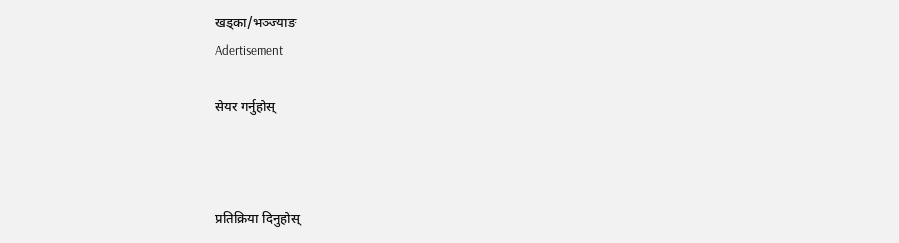खड्का/भञ्ज्याङ
Adertisement

सेयर गर्नुहोस्



प्रतिक्रिया दिनुहोस्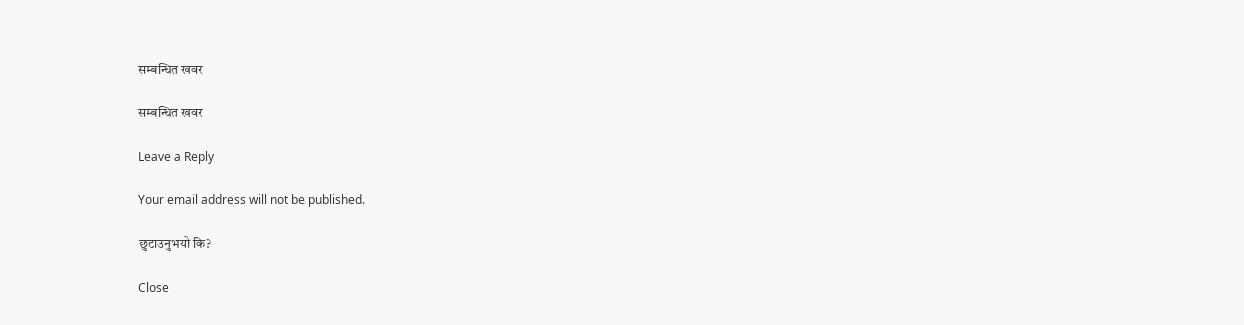सम्बन्धित खवर

सम्बन्धित खवर

Leave a Reply

Your email address will not be published.

छुटाउनुभयो कि?

Close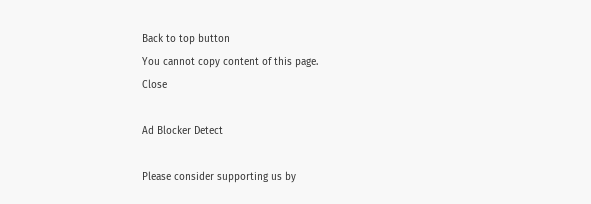Back to top button
You cannot copy content of this page.
Close

Ad Blocker Detect

Please consider supporting us by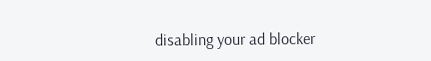disabling your ad blocker